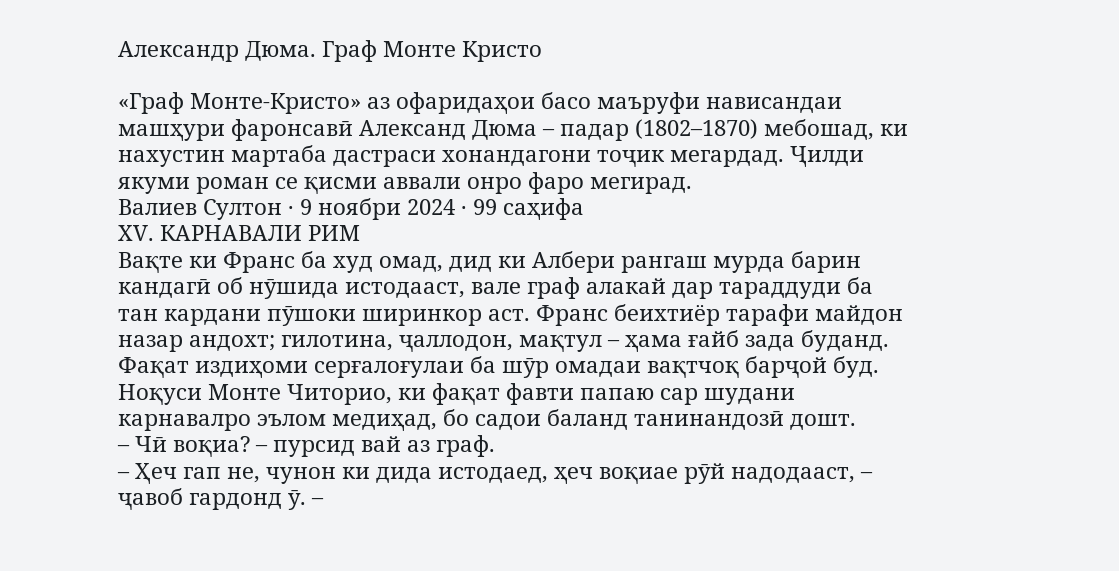Александр Дюма. Граф Монте Кристо

«Граф Монте-Кристо» аз офаридаҳои басо маъруфи нависандаи машҳури фаронсавӣ Александ Дюма – падар (1802–1870) мебошад, ки нахустин мартаба дастраси хонандагони тоҷик мегардад. Ҷилди якуми роман се қисми аввали онро фаро мегирад.
Валиев Султон · 9 ноябри 2024 · 99 саҳифа
XV. КАРНАВАЛИ РИМ
Вақте ки Франс ба худ омад, дид ки Албери рангаш мурда барин кандагӣ об нӯшида истодааст, вале граф алакай дар тараддуди ба тан кардани пӯшоки ширинкор аст. Франс беихтиёр тарафи майдон назар андохт; гилотина, ҷаллодон, мақтул – ҳама ғайб зада буданд. Фақат издиҳоми серғалоғулаи ба шӯр омадаи вақтчоқ барҷой буд. Ноқуси Монте Читорио, ки фақат фавти папаю сар шудани карнавалро эълом медиҳад, бо садои баланд танинандозӣ дошт.
– Чӣ воқиа? – пурсид вай аз граф.
– Ҳеч гап не, чунон ки дида истодаед, ҳеч воқиае рӯй надодааст, – ҷавоб гардонд ӯ. –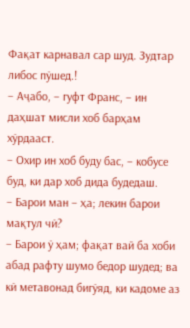Фақат карнавал сар шуд. Зудтар либос пӯшед.!
– Аҷабо, – гуфт Франс, – ин даҳшат мисли хоб барҳам хӯрдааст.
– Охир ин хоб буду бас, – кобусе буд, ки дар хоб дида будедаш.
– Барои ман – ҳа; лекин барои мақтул чӣ?
– Барои ӯ ҳам; фақат вай ба хоби абад рафту шумо бедор шудед; ва кӣ метавонад бигӯяд, ки кадоме аз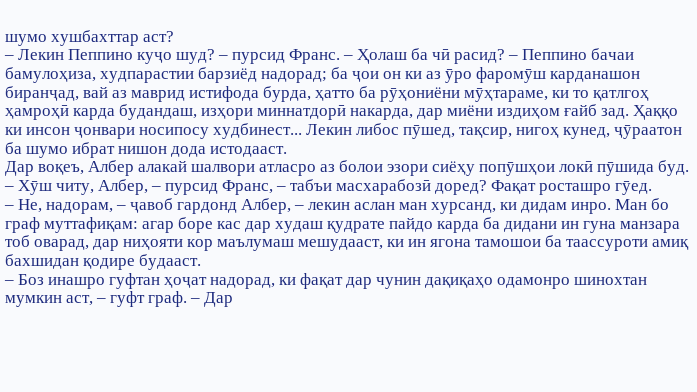шумо хушбахттар аст?
– Лекин Пеппино куҷо шуд? – пурсид Франс. – Ҳолаш ба чӣ расид? – Пеппино бачаи бамулоҳиза, худпарастии барзиёд надорад; ба ҷои он ки аз ӯро фаромӯш карданашон биранҷад, вай аз маврид истифода бурда, ҳатто ба рӯҳониёни мӯҳтараме, ки то қатлгоҳ ҳамроҳӣ карда будандаш, изҳори миннатдорӣ накарда, дар миёни издиҳом ғайб зад. Ҳаққо ки инсон ҷонвари носипосу худбинест... Лекин либос пӯшед, тақсир, нигоҳ кунед, ҷӯраатон ба шумо ибрат нишон дода истодааст.
Дар воқеъ, Албер алакай шалвори атласро аз болои эзори сиёҳу попӯшҳои локӣ пӯшида буд.
– Хӯш читу, Албер, – пурсид Франс, – табъи масхарабозӣ доред? Фақат росташро гӯед.
– Не, надорам, – ҷавоб гардонд Албер, – лекин аслан ман хурсанд, ки дидам инро. Ман бо граф муттафиқам: агар боре кас дар худаш қудрате пайдо карда ба дидани ин гуна манзара тоб оварад, дар ниҳояти кор маълумаш мешудааст, ки ин ягона тамошои ба таассуроти амиқ бахшидан қодире будааст.
– Боз инашро гуфтан ҳоҷат надорад, ки фақат дар чунин дақиқаҳо одамонро шинохтан мумкин аст, – гуфт граф. – Дар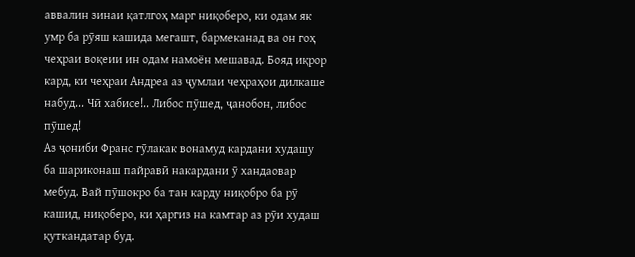аввалин зинаи қатлгоҳ марг ниқоберо, ки одам як умр ба рӯяш кашида мегашт, бармеканад ва он гоҳ чеҳраи воқеии ин одам намоён мешавад. Бояд иқрор кард, ки чеҳраи Андреа аз ҷумлаи чеҳраҳои дилкаше набуд... Чӣ хабисе!.. Либос пӯшед, ҷанобон, либос пӯшед!
Аз ҷониби Франс гӯлакак вонамуд кардани худашу ба шариконаш пайравӣ накардани ӯ хандаовар мебуд. Вай пӯшокро ба тан карду ниқобро ба рӯ кашид, ниқоберо, ки ҳаргиз на камтар аз рӯи худаш қуткандатар буд.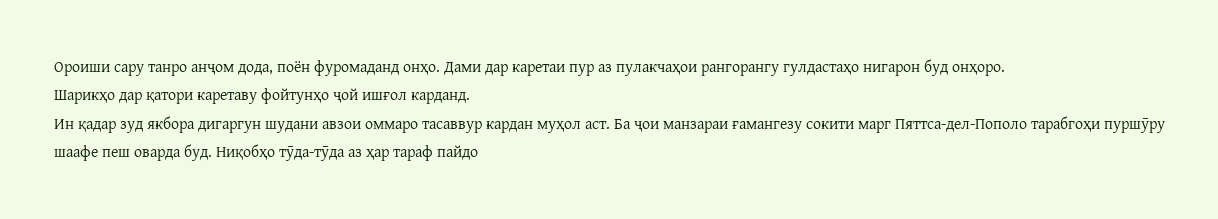Ороиши сару танро анҷом дода, поён фуромаданд онҳо. Дами дар каретаи пур аз пулакчаҳои рангорангу гулдастаҳо нигарон буд онҳоро.
Шарикҳо дар қатори каретаву фойтунҳо ҷой ишғол карданд.
Ин қадар зуд якбора дигаргун шудани авзои оммаро тасаввур кардан муҳол аст. Ба ҷои манзараи ғамангезу сокити марг Пяттса-дел-Пополо тарабгоҳи пуршӯру шаафе пеш оварда буд. Ниқобҳо тӯда-тӯда аз ҳар тараф пайдо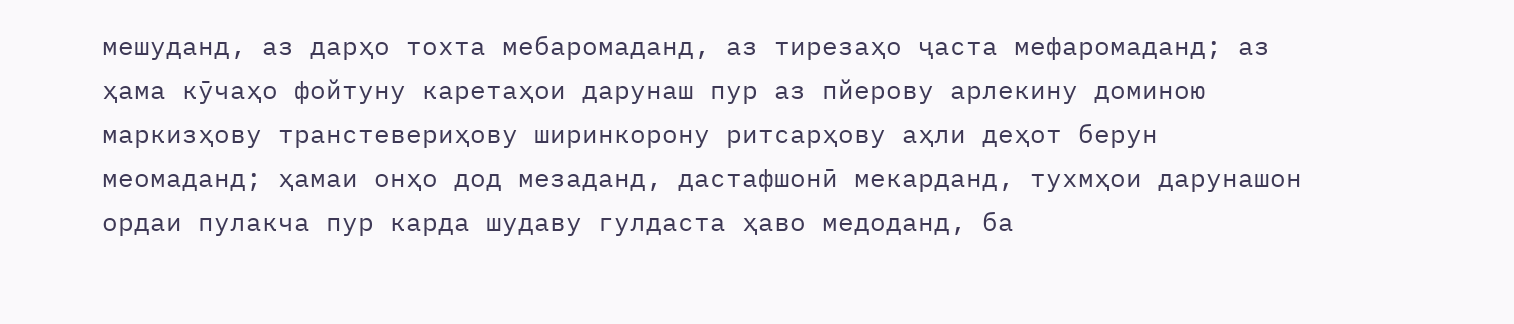мешуданд, аз дарҳо тохта мебаромаданд, аз тирезаҳо ҷаста мефаромаданд; аз ҳама кӯчаҳо фойтуну каретаҳои дарунаш пур аз пйерову арлекину доминою маркизҳову транстевериҳову ширинкорону ритсарҳову аҳли деҳот берун меомаданд; ҳамаи онҳо дод мезаданд, дастафшонӣ мекарданд, тухмҳои дарунашон ордаи пулакча пур карда шудаву гулдаста ҳаво медоданд, ба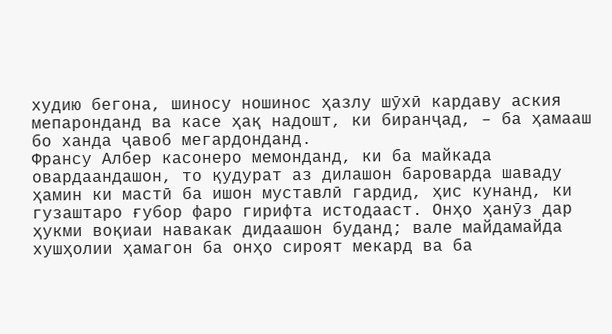худию бегона, шиносу ношинос ҳазлу шӯхӣ кардаву аския мепаронданд ва касе ҳақ надошт, ки биранҷад, – ба ҳамааш бо ханда ҷавоб мегардонданд.
Франсу Албер касонеро мемонданд, ки ба майкада овардаандашон, то қудурат аз дилашон бароварда шаваду ҳамин ки мастӣ ба ишон муставлӣ гардид, ҳис кунанд, ки гузаштаро ғубор фаро гирифта истодааст. Онҳо ҳанӯз дар ҳукми воқиаи навакак дидаашон буданд; вале майдамайда хушҳолии ҳамагон ба онҳо сироят мекард ва ба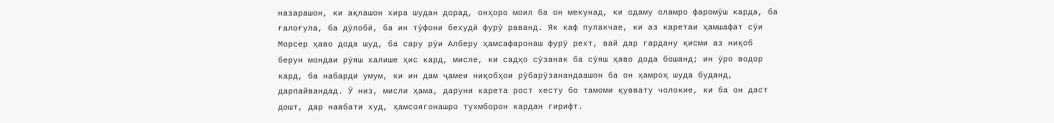назарашон, ки ақлашон хира шудан дорад, онҳоро моил ба он мекунад, ки одаму оламро фаромӯш карда, ба ғалоғула, ба дӯлобӣ, ба ин тӯфони бехудӣ фурӯ раванд. Як каф пулакчае, ки аз каретаи ҳамшафат сӯи Морсер ҳаво дода шуд, ба сару рӯи Алберу ҳамсафаронаш фурӯ рехт, вай дар гардану қисми аз ниқоб берун мондаи рӯяш халише ҳис кард, мисле, ки садҳо сӯзанак ба сӯяш ҳаво дода бошанд; ин ӯро водор кард, ба набарди умум, ки ин дам ҷамеи ниқобҳои рӯбарӯзанандаашон ба он ҳамроҳ шуда буданд, дарпайвандад. Ӯ низ, мисли ҳама, даруни карета рост хесту бо тамоми қуввату чолокие, ки ба он даст дошт, дар навбати худ, ҳамсоягонашро тухмборон кардан гирифт.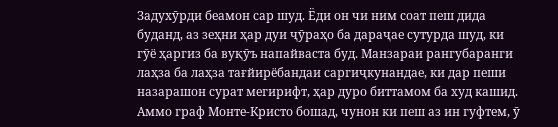Задухӯрди беамон сар шуд. Ёди он чи ним соат пеш дида буданд, аз зеҳни ҳар дуи ҷӯраҳо ба дараҷае сутурда шуд, ки гӯё ҳаргиз ба вуқӯъ напайваста буд. Манзараи рангубаранги лаҳза ба лаҳза тағйирёбандаи саргиҷкунандае, ки дар пеши назарашон сурат мегирифт, ҳар дуро биттамом ба худ кашид. Аммо граф Монте-Кристо бошад, чунон ки пеш аз ин гуфтем, ӯ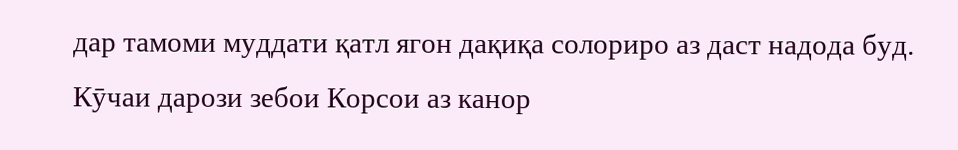дар тамоми муддати қатл ягон дақиқа солориро аз даст надода буд.
Кӯчаи дарози зебои Корсои аз канор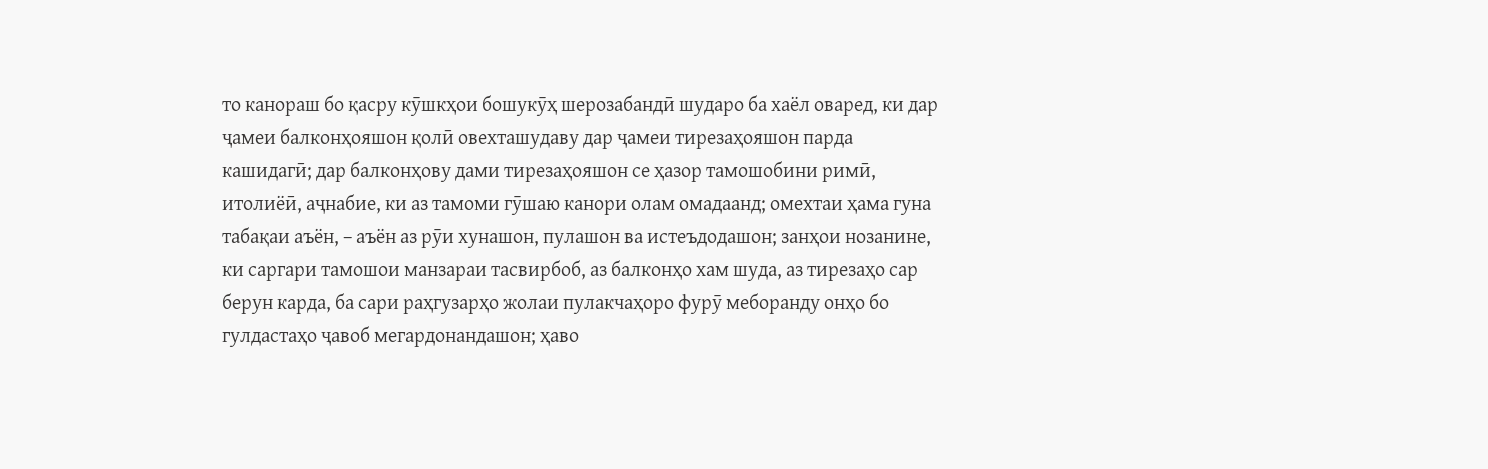то канораш бо қасру кӯшкҳои бошукӯҳ шерозабандӣ шударо ба хаёл оваред, ки дар ҷамеи балконҳояшон қолӣ овехташудаву дар ҷамеи тирезаҳояшон парда кашидагӣ; дар балконҳову дами тирезаҳояшон се ҳазор тамошобини римӣ, итолиёӣ, аҷнабие, ки аз тамоми гӯшаю канори олам омадаанд; омехтаи ҳама гуна табақаи аъён, – аъён аз рӯи хунашон, пулашон ва истеъдодашон; занҳои нозанине, ки саргари тамошои манзараи тасвирбоб, аз балконҳо хам шуда, аз тирезаҳо сар берун карда, ба сари раҳгузарҳо жолаи пулакчаҳоро фурӯ меборанду онҳо бо гулдастаҳо ҷавоб мегардонандашон; ҳаво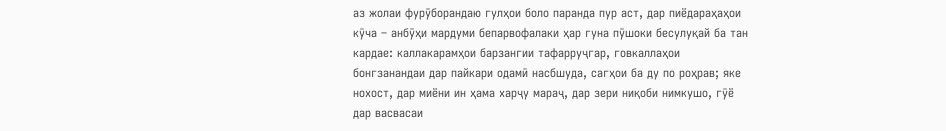аз жолаи фурӯборандаю гулҳои боло паранда пур аст, дар пиёдараҳаҳои кӯча – анбӯҳи мардуми бепарвофалаки ҳар гуна пӯшоки бесулуқай ба тан кардае: каллакарамҳои барзангии тафарруҷгар, говкаллаҳои бонгзанандаи дар пайкари одамӣ насбшуда, сагҳои ба ду по роҳрав; яке нохост, дар миёни ин ҳама харҷу мараҷ, дар зери ниқоби нимкушо, гӯё дар васвасаи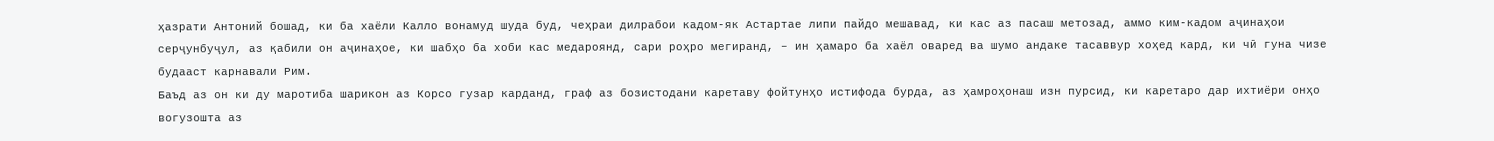ҳазрати Антоний бошад, ки ба хаёли Калло вонамуд шуда буд, чеҳраи дилрабои кадом-як Астартае липи пайдо мешавад, ки кас аз пасаш метозад, аммо ким-кадом аҷинаҳои серҷунбуҷул, аз қабили он аҷинаҳое, ки шабҳо ба хоби кас медароянд, сари роҳро мегиранд, – ин ҳамаро ба хаёл оваред ва шумо андаке тасаввур хоҳед кард, ки чӣ гуна чизе будааст карнавали Рим.
Баъд аз он ки ду маротиба шарикон аз Корсо гузар карданд, граф аз бозистодани каретаву фойтунҳо истифода бурда, аз ҳамроҳонаш изн пурсид, ки каретаро дар ихтиёри онҳо вогузошта аз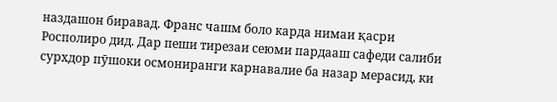наздашон биравад. Франс чашм боло карда нимаи қасри Росполиро дид. Дар пеши тирезаи сеюми пардааш сафеди салиби сурхдор пӯшоки осмониранги карнавалие ба назар мерасид, ки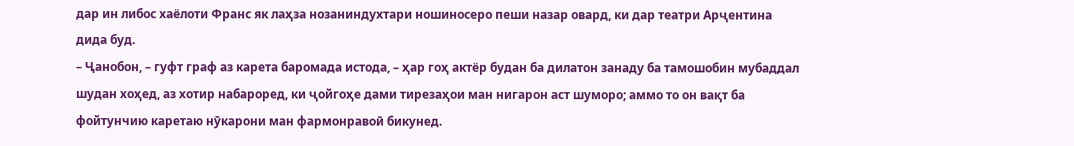дар ин либос хаёлоти Франс як лаҳза нозаниндухтари ношиносеро пеши назар овард, ки дар театри Арҷентина дида буд.
– Ҷанобон, – гуфт граф аз карета баромада истода, – ҳар гоҳ актёр будан ба дилатон занаду ба тамошобин мубаддал шудан хоҳед, аз хотир набароред, ки ҷойгоҳе дами тирезаҳои ман нигарон аст шуморо; аммо то он вақт ба фойтунчию каретаю нӯкарони ман фармонравоӣ бикунед.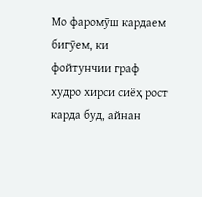Мо фаромӯш кардаем бигӯем, ки фойтунчии граф худро хирси сиёҳ рост карда буд, айнан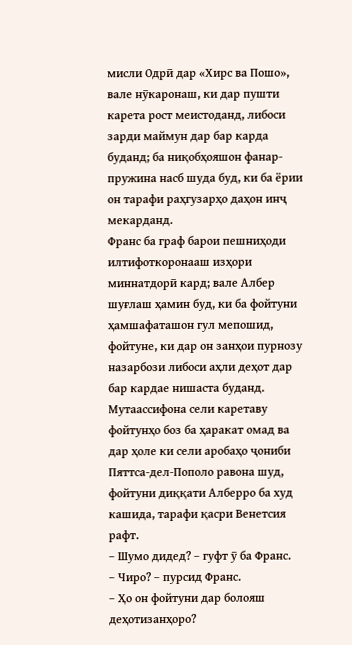мисли Одрӣ дар «Хирс ва Пошо», вале нӯкаронаш, ки дар пушти карета рост меистоданд, либоси зарди маймун дар бар карда буданд; ба ниқобҳояшон фанар-пружина насб шуда буд, ки ба ёрии он тарафи раҳгузарҳо даҳон инҷ мекарданд.
Франс ба граф барои пешниҳоди илтифоткоронааш изҳори миннатдорӣ кард; вале Албер шуғлаш ҳамин буд, ки ба фойтуни ҳамшафаташон гул мепошид, фойтуне, ки дар он занҳои пурнозу назарбози либоси аҳли деҳот дар бар кардае нишаста буданд.
Мутаассифона сели каретаву фойтунҳо боз ба ҳаракат омад ва дар ҳоле ки сели аробаҳо ҷониби Пяттса-дел-Пополо равона шуд, фойтуни диққати Алберро ба худ кашида, тарафи қасри Венетсия рафт.
– Шумо дидед? – гуфт ӯ ба Франс.
– Чиро? – пурсид Франс.
– Ҳо он фойтуни дар болояш деҳотизанҳоро?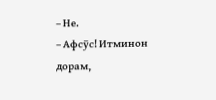– Не.
– Афсӯс! Итминон дорам,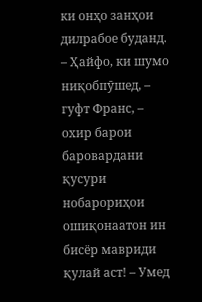ки онҳо занҳои дилрабое буданд.
– Ҳайфо, ки шумо ниқобпӯшед, – гуфт Франс, – охир барои баровардани қусури нобарориҳои ошиқонаатон ин бисёр мавриди қулай аст! – Умед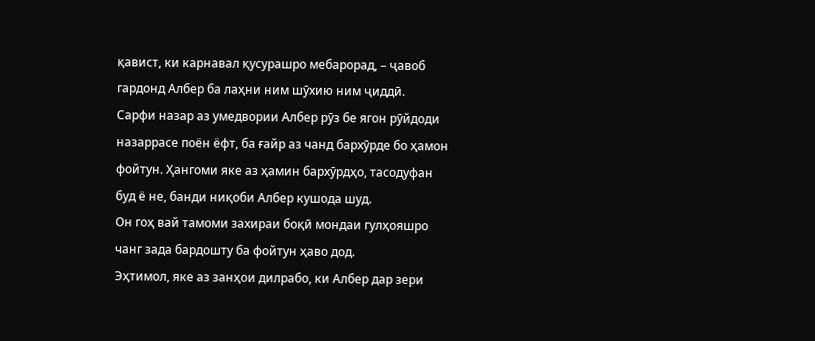қавист, ки карнавал қусурашро мебарорад, – ҷавоб гардонд Албер ба лаҳни ним шӯхию ним ҷиддӣ.
Сарфи назар аз умедвории Албер рӯз бе ягон рӯйдоди назаррасе поён ёфт, ба ғайр аз чанд бархӯрде бо ҳамон фойтун. Ҳангоми яке аз ҳамин бархӯрдҳо, тасодуфан буд ё не, банди ниқоби Албер кушода шуд.
Он гоҳ вай тамоми захираи боқӣ мондаи гулҳояшро чанг зада бардошту ба фойтун ҳаво дод.
Эҳтимол, яке аз занҳои дилрабо, ки Албер дар зери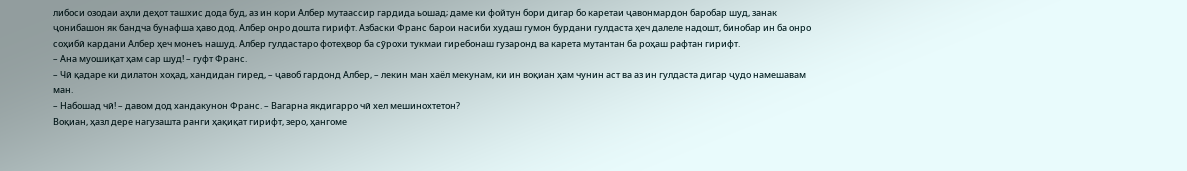либоси озодаи аҳли деҳот ташхис дода буд, аз ин кори Албер мутаассир гардида ьошад; даме ки фойтун бори дигар бо каретаи ҷавонмардон баробар шуд, занак ҷонибашон як бандча бунафша ҳаво дод. Албер онро дошта гирифт. Азбаски Франс барои насиби худаш гумон бурдани гулдаста ҳеч далеле надошт, бинобар ин ба онро соҳибӣ кардани Албер ҳеч монеъ нашуд. Албер гулдастаро фотеҳвор ба сӯрохи тукмаи гиребонаш гузаронд ва карета мутантан ба роҳаш рафтан гирифт.
– Ана муошиқат ҳам сар шуд! – гуфт Франс.
– Чӣ қадаре ки дилатон хоҳад, хандидан гиред, – ҷавоб гардонд Албер, – лекин ман хаёл мекунам, ки ин воқиан ҳам чунин аст ва аз ин гулдаста дигар ҷудо намешавам ман.
– Набошад чӣ! – давом дод хандакунон Франс. – Вагарна якдигарро чӣ хел мешинохтетон?
Воқиан, ҳазл дере нагузашта ранги ҳақиқат гирифт, зеро, ҳангоме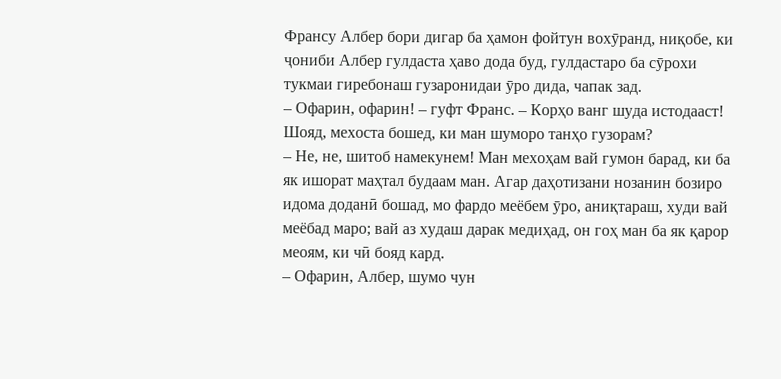Франсу Албер бори дигар ба ҳамон фойтун вохӯранд, ниқобе, ки ҷониби Албер гулдаста ҳаво дода буд, гулдастаро ба сӯрохи тукмаи гиребонаш гузаронидаи ӯро дида, чапак зад.
– Офарин, офарин! – гуфт Франс. – Корҳо ванг шуда истодааст! Шояд, мехоста бошед, ки ман шуморо танҳо гузорам?
– Не, не, шитоб намекунем! Ман мехоҳам вай гумон барад, ки ба як ишорат маҳтал будаам ман. Агар даҳотизани нозанин бозиро идома доданӣ бошад, мо фардо меёбем ӯро, аниқтараш, худи вай меёбад маро; вай аз худаш дарак медиҳад, он гоҳ ман ба як қарор меоям, ки чӣ бояд кард.
– Офарин, Албер, шумо чун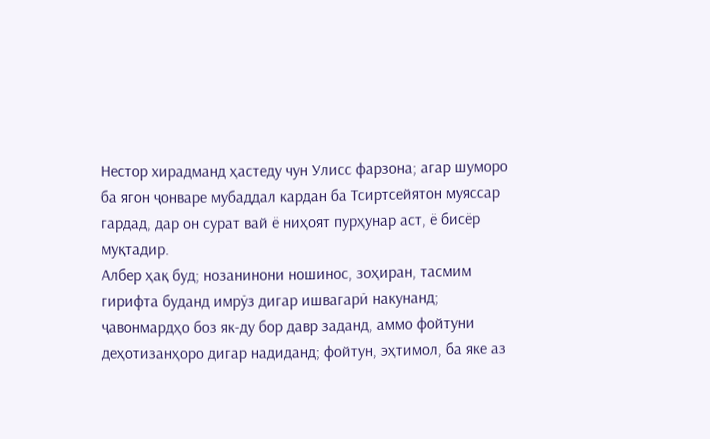Нестор хирадманд ҳастеду чун Улисс фарзона; агар шуморо ба ягон ҷонваре мубаддал кардан ба Тсиртсейятон муяссар гардад, дар он сурат вай ё ниҳоят пурҳунар аст, ё бисёр муқтадир.
Албер ҳақ буд; нозанинони ношинос, зоҳиран, тасмим гирифта буданд имрӯз дигар ишвагарӣ накунанд; ҷавонмардҳо боз як-ду бор давр заданд, аммо фойтуни деҳотизанҳоро дигар надиданд; фойтун, эҳтимол, ба яке аз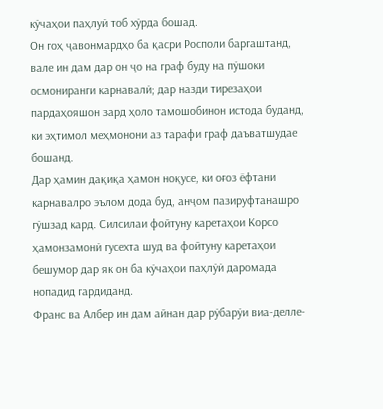кӯчаҳои паҳлуӣ тоб хӯрда бошад.
Он гоҳ ҷавонмардҳо ба қасри Росполи баргаштанд, вале ин дам дар он ҷо на граф буду на пӯшоки осмониранги карнавалӣ; дар назди тирезаҳои пардаҳояшон зард ҳоло тамошобинон истода буданд, ки эҳтимол меҳмонони аз тарафи граф даъватшудае бошанд.
Дар ҳамин дақиқа ҳамон ноқусе, ки оғоз ёфтани карнавалро эълом дода буд, анҷом пазируфтанашро гӯшзад кард. Силсилаи фойтуну каретаҳои Корсо ҳамонзамонӣ гусехта шуд ва фойтуну каретаҳои бешумор дар як он ба кӯчаҳои паҳлӯӣ даромада нопадид гардиданд.
Франс ва Албер ин дам айнан дар рӯбарӯи виа-делле-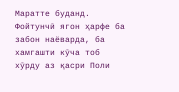Маратте буданд.
Фойтунчӣ ягон ҳарфе ба забон наёварда, ба хамгашти кӯча тоб хӯрду аз қасри Поли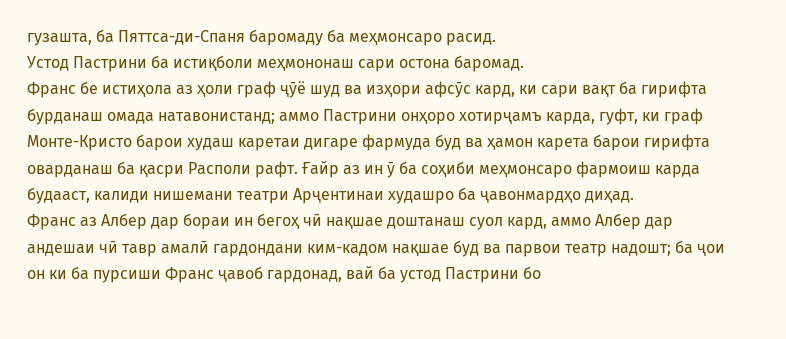гузашта, ба Пяттса-ди-Спаня баромаду ба меҳмонсаро расид.
Устод Пастрини ба истиқболи меҳмононаш сари остона баромад.
Франс бе истиҳола аз ҳоли граф ҷӯё шуд ва изҳори афсӯс кард, ки сари вақт ба гирифта бурданаш омада натавонистанд; аммо Пастрини онҳоро хотирҷамъ карда, гуфт, ки граф Монте-Кристо барои худаш каретаи дигаре фармуда буд ва ҳамон карета барои гирифта оварданаш ба қасри Располи рафт. Ғайр аз ин ӯ ба соҳиби меҳмонсаро фармоиш карда будааст, калиди нишемани театри Арҷентинаи худашро ба ҷавонмардҳо диҳад.
Франс аз Албер дар бораи ин бегоҳ чӣ нақшае доштанаш суол кард, аммо Албер дар андешаи чӣ тавр амалӣ гардондани ким-кадом нақшае буд ва парвои театр надошт; ба ҷои он ки ба пурсиши Франс ҷавоб гардонад, вай ба устод Пастрини бо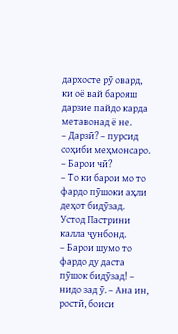дархосте рӯ овард, ки оё вай барояш дарзие пайдо карда метавонад ё не.
– Дарзӣ? – пурсид соҳиби меҳмонсаро. – Барои чӣ?
– То ки барои мо то фардо пӯшоки аҳли деҳот бидӯзад.
Устод Пастрини калла ҷунбонд.
– Барои шумо то фардо ду даста пӯшок бидӯзад! – нидо зад ӯ. – Ана ин, ростӣ, боиси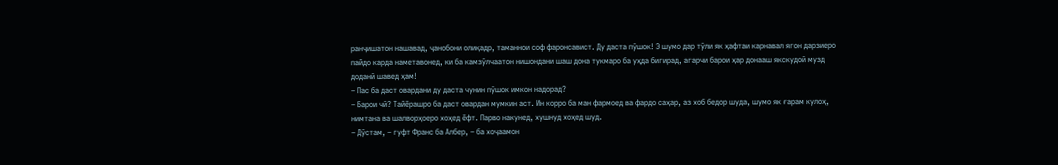ранҷишатон нашавад, ҷанобони олиқадр, таманнои соф фаронсавист. Ду даста пӯшок! Э шумо дар тӯли як ҳафтаи карнавал ягон дарзиеро пайдо карда наметавонед, ки ба камзӯлчаатон нишондани шаш дона тукмаро ба уҳда бигирад, агарчи барои ҳар донааш якскудоӣ музд доданӣ шавед ҳам!
– Пас ба даст овардани ду даста чунин пӯшок имкон надорад?
– Барои чӣ? Тайёрашро ба даст овардан мумкин аст. Ин корро ба ман фармоед ва фардо саҳар, аз хоб бедор шуда, шумо як ғарам кулоҳ, нимтана ва шалворҳоеро хоҳед ёфт. Парво накунед, хушнуд хоҳед шуд.
– Дӯстам, – гуфт Франс ба Албер, – ба хоҷаамон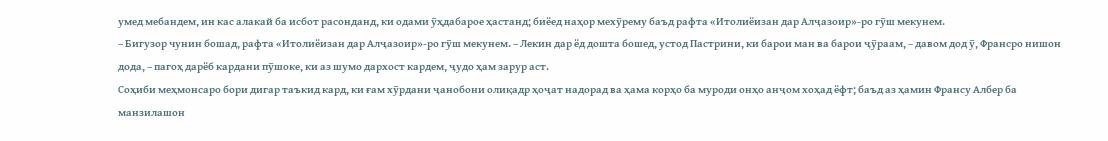умед мебандем, ин кас алакай ба исбот расонданд, ки одами ӯҳдабарое ҳастанд; биёед наҳор мехӯрему баъд рафта «Итолиёизан дар Алҷазоир»-ро гӯш мекунем.
– Бигузор чунин бошад, рафта «Итолиёизан дар Алҷазоир»-ро гӯш мекунем. – Лекин дар ёд дошта бошед, устод Пастрини, ки барои ман ва барои ҷӯраам, – давом дод ӯ, Франсро нишон дода, – пагоҳ дарёб кардани пӯшоке, ки аз шумо дархост кардем, ҷудо ҳам зарур аст.
Соҳиби меҳмонсаро бори дигар таъкид кард, ки ғам хӯрдани ҷанобони олиқадр ҳоҷат надорад ва ҳама корҳо ба муроди онҳо анҷом хоҳад ёфт; баъд аз ҳамин Франсу Албер ба манзилашон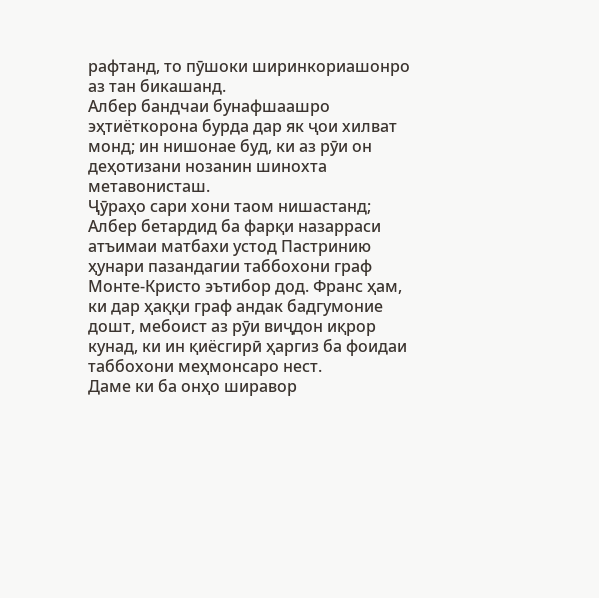рафтанд, то пӯшоки ширинкориашонро аз тан бикашанд.
Албер бандчаи бунафшаашро эҳтиёткорона бурда дар як ҷои хилват монд; ин нишонае буд, ки аз рӯи он деҳотизани нозанин шинохта метавонисташ.
Ҷӯраҳо сари хони таом нишастанд; Албер бетардид ба фарқи назарраси атъимаи матбахи устод Пастринию ҳунари пазандагии таббохони граф Монте-Кристо эътибор дод. Франс ҳам, ки дар ҳаққи граф андак бадгумоние дошт, мебоист аз рӯи виҷдон иқрор кунад, ки ин қиёсгирӣ ҳаргиз ба фоидаи таббохони меҳмонсаро нест.
Даме ки ба онҳо ширавор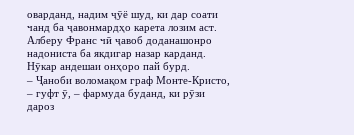оварданд, надим ҷӯё шуд, ки дар соати чанд ба ҷавонмардҳо карета лозим аст. Алберу Франс чӣ ҷавоб доданашонро надониста ба якдигар назар карданд. Нӯкар андешаи онҳоро пай бурд.
– Ҷаноби воломақом граф Монте-Кристо, – гуфт ӯ, – фармуда буданд, ки рӯзи дароз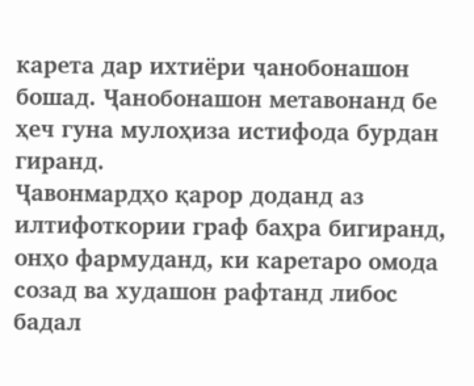карета дар ихтиёри ҷанобонашон бошад. Ҷанобонашон метавонанд бе ҳеч гуна мулоҳиза истифода бурдан гиранд.
Ҷавонмардҳо қарор доданд аз илтифоткории граф баҳра бигиранд, онҳо фармуданд, ки каретаро омода созад ва худашон рафтанд либос бадал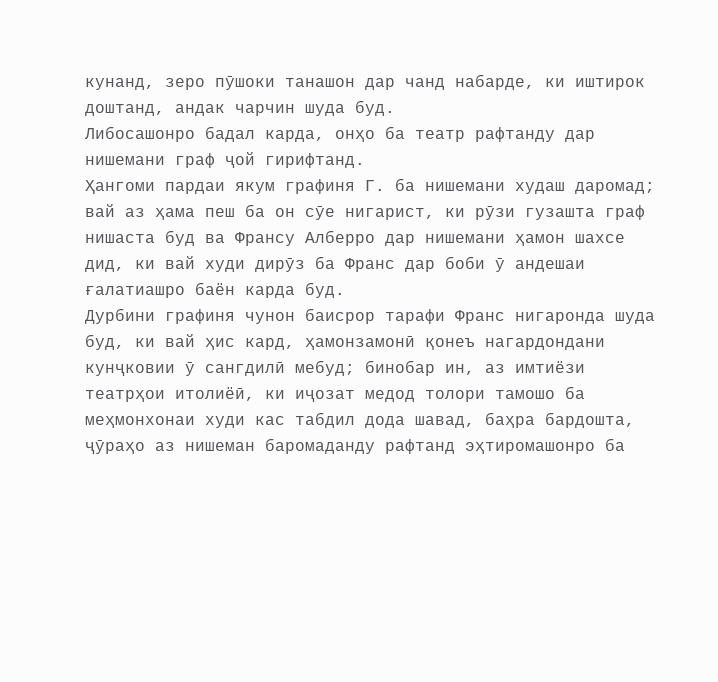кунанд, зеро пӯшоки танашон дар чанд набарде, ки иштирок доштанд, андак чарчин шуда буд.
Либосашонро бадал карда, онҳо ба театр рафтанду дар нишемани граф ҷой гирифтанд.
Ҳангоми пардаи якум графиня Г. ба нишемани худаш даромад; вай аз ҳама пеш ба он сӯе нигарист, ки рӯзи гузашта граф нишаста буд ва Франсу Алберро дар нишемани ҳамон шахсе дид, ки вай худи дирӯз ба Франс дар боби ӯ андешаи ғалатиашро баён карда буд.
Дурбини графиня чунон баисрор тарафи Франс нигаронда шуда буд, ки вай ҳис кард, ҳамонзамонӣ қонеъ нагардондани кунҷковии ӯ сангдилӣ мебуд; бинобар ин, аз имтиёзи театрҳои итолиёӣ, ки иҷозат медод толори тамошо ба меҳмонхонаи худи кас табдил дода шавад, баҳра бардошта, ҷӯраҳо аз нишеман баромаданду рафтанд эҳтиромашонро ба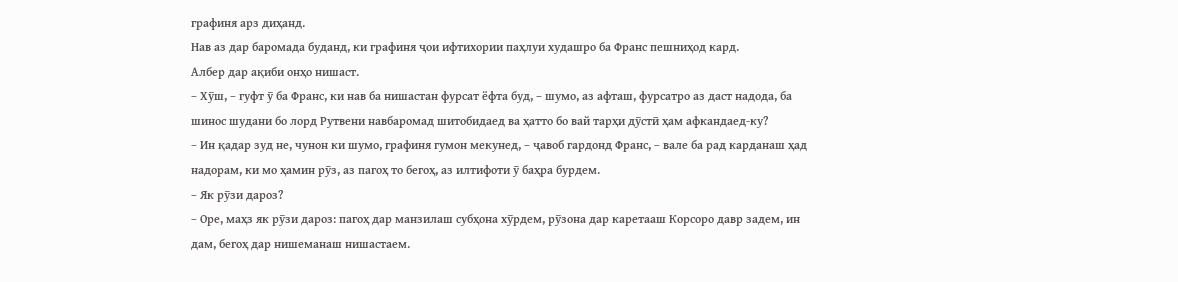графиня арз диҳанд.
Нав аз дар баромада буданд, ки графиня ҷои ифтихории паҳлуи худашро ба Франс пешниҳод кард.
Албер дар ақиби онҳо нишаст.
– Хӯш, – гуфт ӯ ба Франс, ки нав ба нишастан фурсат ёфта буд, – шумо, аз афташ, фурсатро аз даст надода, ба шинос шудани бо лорд Рутвени навбаромад шитобидаед ва ҳатто бо вай тарҳи дӯстӣ ҳам афкандаед-ку?
– Ин қадар зуд не, чунон ки шумо, графиня гумон мекунед, – ҷавоб гардонд Франс, – вале ба рад карданаш ҳад надорам, ки мо ҳамин рӯз, аз пагоҳ то бегоҳ, аз илтифоти ӯ баҳра бурдем.
– Як рӯзи дароз?
– Оре, маҳз як рӯзи дароз: пагоҳ дар манзилаш субҳона хӯрдем, рӯзона дар каретааш Корсоро давр задем, ин дам, бегоҳ дар нишеманаш нишастаем.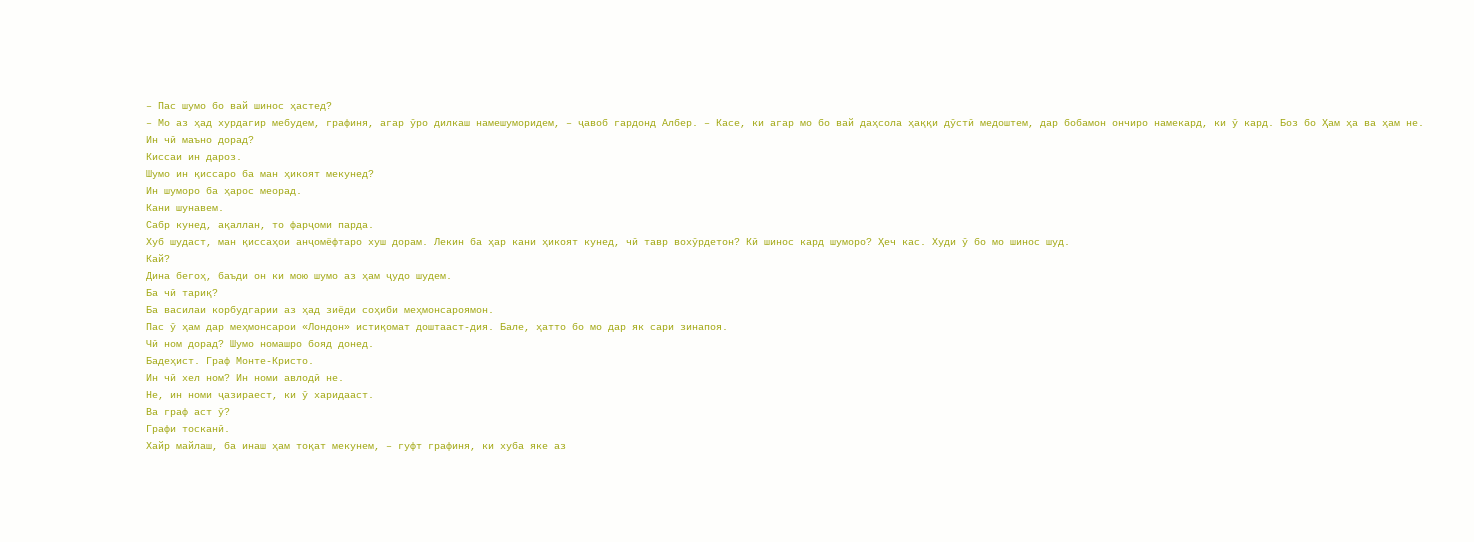– Пас шумо бо вай шинос ҳастед?
– Мо аз ҳад хурдагир мебудем, графиня, агар ӯро дилкаш намешуморидем, – ҷавоб гардонд Албер. – Касе, ки агар мо бо вай даҳсола ҳаққи дӯстӣ медоштем, дар бобамон ончиро намекард, ки ӯ кард. Боз бо Ҳам ҳа ва ҳам не.
Ин чӣ маъно дорад?
Киссаи ин дароз.
Шумо ин қиссаро ба ман ҳикоят мекунед?
Ин шуморо ба ҳарос меорад.
Кани шунавем.
Сабр кунед, ақаллан, то фарҷоми парда.
Хуб шудаст, ман қиссаҳои анҷомёфтаро хуш дорам. Лекин ба ҳар кани ҳикоят кунед, чӣ тавр вохӯрдетон? Кӣ шинос кард шуморо? Ҳеч кас. Худи ӯ бо мо шинос шуд.
Кай?
Дина бегоҳ, баъди он ки мою шумо аз ҳам ҷудо шудем.
Ба чӣ тариқ?
Ба василаи корбудгарии аз ҳад зиёди соҳиби меҳмонсароямон.
Пас ӯ ҳам дар меҳмонсарои «Лондон» истиқомат доштааст-дия. Бале, ҳатто бо мо дар як сари зинапоя.
Чӣ ном дорад? Шумо номашро бояд донед.
Бадеҳист. Граф Монте-Кристо.
Ин чӣ хел ном? Ин номи авлодӣ не.
Не, ин номи ҷазираест, ки ӯ харидааст.
Ва граф аст ӯ?
Графи тосканӣ.
Хайр майлаш, ба инаш ҳам тоқат мекунем, – гуфт графиня, ки хуба яке аз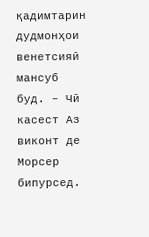қадимтарин дудмонҳои венетсияӣ мансуб буд. – Чӣ касест Аз виконт де Морсер бипурсед.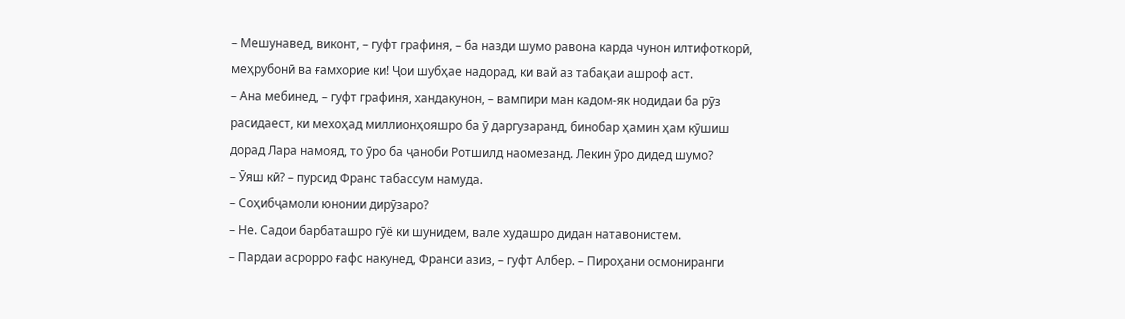– Мешунавед, виконт, – гуфт графиня, – ба назди шумо равона карда чунон илтифоткорӣ, меҳрубонӣ ва ғамхорие ки! Ҷои шубҳае надорад, ки вай аз табақаи ашроф аст.
– Ана мебинед, – гуфт графиня, хандакунон, – вампири ман кадом-як нодидаи ба рӯз расидаест, ки мехоҳад миллионҳояшро ба ӯ даргузаранд, бинобар ҳамин ҳам кӯшиш дорад Лара намояд, то ӯро ба ҷаноби Ротшилд наомезанд. Лекин ӯро дидед шумо?
– Ӯяш кӣ? – пурсид Франс табассум намуда.
– Соҳибҷамоли юнонии дирӯзаро?
– Не. Садои барбаташро гӯё ки шунидем, вале худашро дидан натавонистем.
– Пардаи асрорро ғафс накунед, Франси азиз, – гуфт Албер. – Пироҳани осмониранги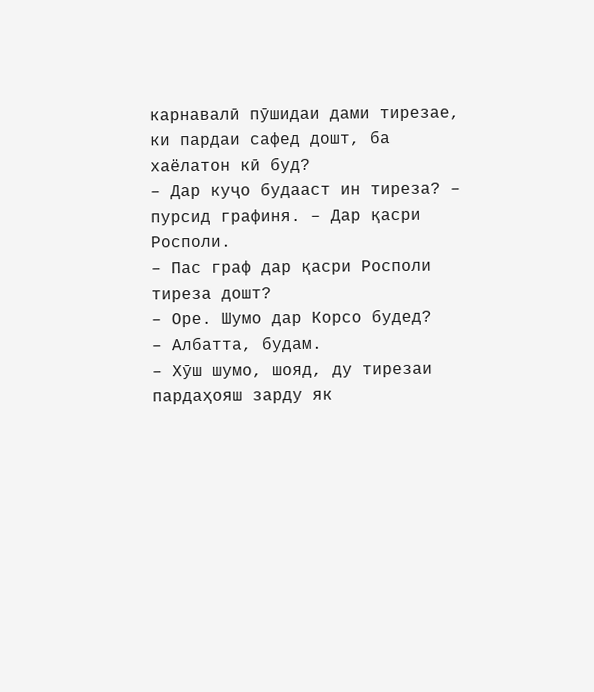карнавалӣ пӯшидаи дами тирезае, ки пардаи сафед дошт, ба хаёлатон кӣ буд?
– Дар куҷо будааст ин тиреза? – пурсид графиня. – Дар қасри Росполи.
– Пас граф дар қасри Росполи тиреза дошт?
– Оре. Шумо дар Корсо будед?
– Албатта, будам.
– Хӯш шумо, шояд, ду тирезаи пардаҳояш зарду як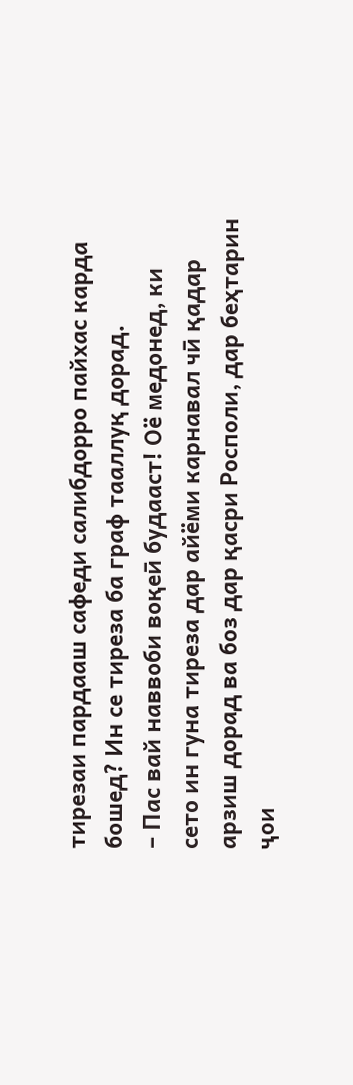тирезаи пардааш сафеди салибдорро пайхас карда бошед? Ин се тиреза ба граф тааллуқ дорад.
– Пас вай наввоби воқеӣ будааст! Оё медонед, ки сето ин гуна тиреза дар айёми карнавал чӣ қадар арзиш дорад ва боз дар қасри Росполи, дар беҳтарин ҷои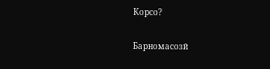Корсо?

Барномасозӣ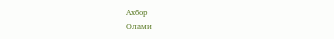Ахбор
Олами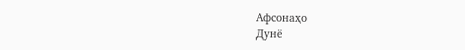Афсонаҳо
Дунё